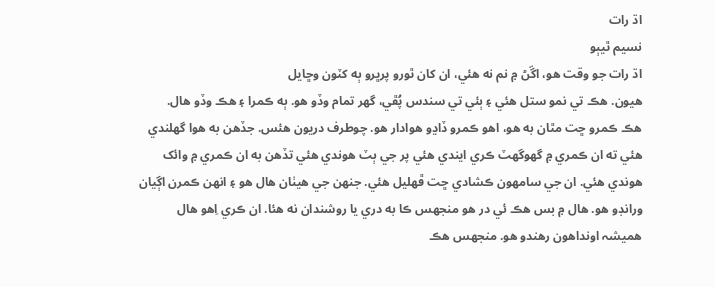اڌ رات
نسيم ٿيٻو
اڌ رات جو وقت هو، اڱڻ ۾ نم نه هئي، ان کان ٿورو پرڀرو ٻه کٽون وڇايل
هيون. هڪ تي نمو ستل هئي ۽ ٻئي تي سندس پُڦي، گهر تمام وڏو هو. ٻه ڪمرا ۽ هڪ وڏو هال.
هڪ ڪمرو ڇت مٿان به هو، اهو ڪمرو ڏاڍو هوادار هو. چوطرف دريون هئس. جڏهن به هوا گهلندي
هئي ته ان ڪمري ۾ گهوگهٽ ڪري ايندي هئي پر جي ٻٽ هوندي هئي تڏهن به ان ڪمري ۾ وائک
هوندي هئي. ان جي سامهون ڪشادي ڇت ڦهليل هئي. جنهن جي هيٺان هال هو ۽ انهن ڪمرن اڳيان
ورانڊو هو. هال ۾ بس هڪ ئي در هو منجهس ڪا به دري يا روشندان نه هئا. ان ڪري اِهو هال
هميشہ اونداهون رهندو هو. منجهس هڪ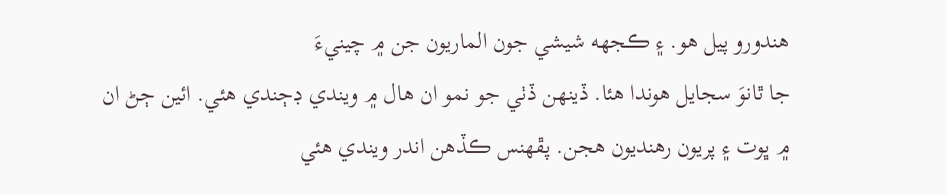هندورو پيل هو. ۽ ڪجهه شيشي جون الماريون جن ۾ چينيءَ
جا ٿانوَ سجايل هوندا هئا. ڏينهن ڏٺي جو نمو ان هال ۾ ويندي ڊڄندي هئي. ائين ڄڻ ان
۾ ڀوت ۽ پريون رهنديون هجن. پڦهنس ڪڏهن اندر ويندي هئي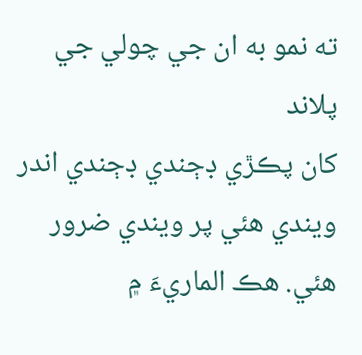ته نمو به ان جي چولي جي پلاند
کان پڪڙي ڊڄندي ڊڄندي اندر ويندي هئي پر ويندي ضرور هئي. هڪ الماريءَ ۾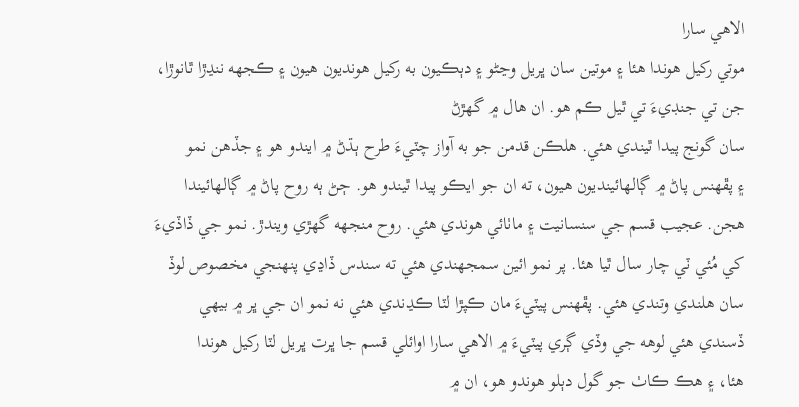الاهي سارا
موتي رکيل هوندا هئا ۽ موتين سان ڀريل وڃڻو ۽ دٻڪيون به رکيل هونديون هيون ۽ ڪجهه ننڍڙا ٿانوڙا، جن تي جنڊيءَ تي ٿيل ڪم هو. ان هال ۾ گهڙڻ
سان گونج پيدا ٿيندي هئي. هلڪن قدمن جو به آواز چٽيءَ طرح ٻڌڻ ۾ ايندو هو ۽ جڏهن نمو
۽ پڦهنس پاڻ ۾ ڳالهائينديون هيون، ته ان جو ايڪو پيدا ٿيندو هو. ڄڻ ٻه روح پاڻ ۾ ڳالهائيندا
هجن. عجيب قسم جي سنسانيت ۽ ماٺائي هوندي هئي. روح منجهه گهڙي ويندڙ. نمو جي ڏاڏيءَ
کي مُئي ٽي چار سال ٿيا هئا. پر نمو ائين سمجهندي هئي ته سندس ڏاڍي پنهنجي مخصوص لوڏ
سان هلندي وتندي هئي. پڦهنس پيٽيءَ مان ڪپڙا لٽا ڪڍندي هئي نه نمو ان جي ڀر ۾ بيهي
ڏسندي هئي لوهه جي وڏي ڳري پيٽيءَ ۾ الاهي سارا اوائلي قسم جا ڀرت ڀريل لٽا رکيل هوندا
هئا، ۽ هڪ ڪاٺ جو گول دٻلو هوندو هو، ان ۾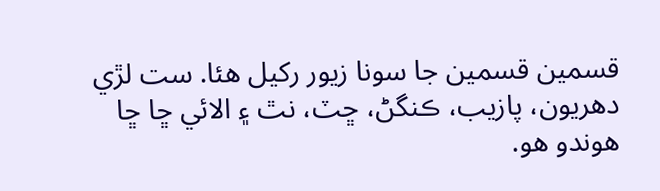قسمين قسمين جا سونا زيور رکيل هئا. ست لڙي
دهريون، پازيب، ڪنگڻ، ڇٽ، نٿ ۽ الائي ڇا ڇا هوندو هو.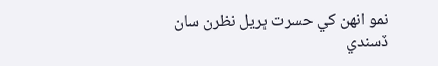نمو انهن کي حسرت ڀريل نظرن سان
ڏسندي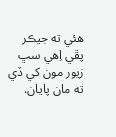هئي ته جيڪر پڦي اِهي سڀ زيور مون کي ڏي ته مان پايان.